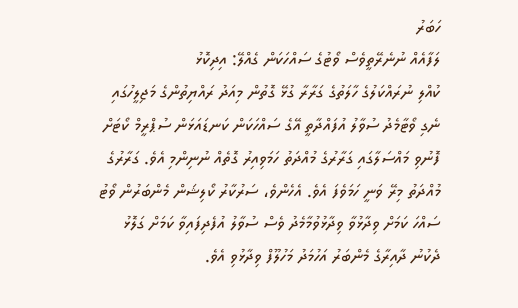ހަބަރު
ލަފާއެއް ނުނެރޭތީވެސް ވޯޓުގެ ސައްހަކަން ގެއްލޭ: އިދިކޮޅު
ކުއްލި ނުރައްކަލުގެ ހާލަތުގެ ގަރާރާ ގުޅޭ ގޮތުން މިއަދު ރައްޔިތުންގެ މަޖިލީހުގައި ނެގި ވޯޓާމެދު ސުވާލު އުފައްދާތީ އޭގެ ސައްހަކަން ކަނޑައަޅަން ސުޕްރީމް ކޯޓަށް ފޮނުވި މައްސަލާގައި ގަރާރުގެ މުއްދަތު ހަމަވިއިރު ގޮތެއް ނުނިންމި އެވެ. ގަރާރުގެ މުއްދަތު މިރޭ ވަނީ ހަމަވެފަ އެވެ. އެހެންވެ، ސަރުކާރު ކޯލިޝަން މެންބަރުން ވޯޓު ސައްހަ ކަމަށް ވިދާޅުވާ ވިދާޅުވުމާމެދު ވެސް ސުވާލު އުފެދިފައިވާ ކަމަށް ގަލޮޅު ދެކުނު ދާއިރާގެ މެންބަރު އަހުމަދު މަހުލޫފް ވިދާޅުވި އެވެ.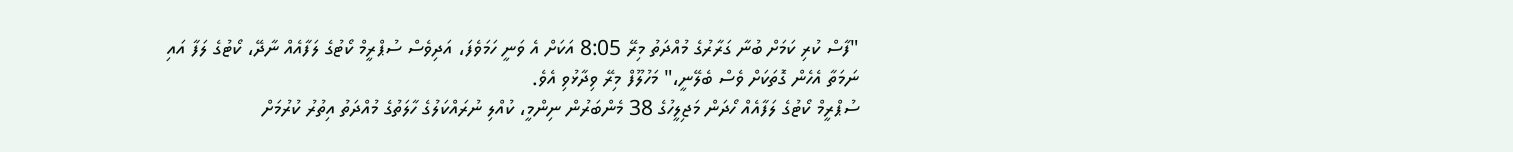"ފާސް ކުރި ކަމަށް ބުނާ ގަރާރުގެ މުއްދަތު މިރޭ 8:05 އަކަށް އެ ވަނީ ހަމަވެފަ، އަދިވެސް ސުޕްރީމް ކޯޓުގެ ލަފާއެއް ނާދޭ، ކޯޓުގެ ލަފާ އައި ނަމަތާ އެހެން ގޮތަކަށް ވެސް ބެލޭނީ،" މަހުލޫފް މިރޭ ވިދާޅުވި އެވެ.
ސުޕްރީމް ކޯޓުގެ ލަފާއެއް ހޯދަން މަޖިލީހުގެ 38 މެންބަރުން ނިންމީ، ކުއްލި ނުރައްކަލުގެ ހާލަތުގެ މުއްދަތު އިތުރު ކުރުމަށް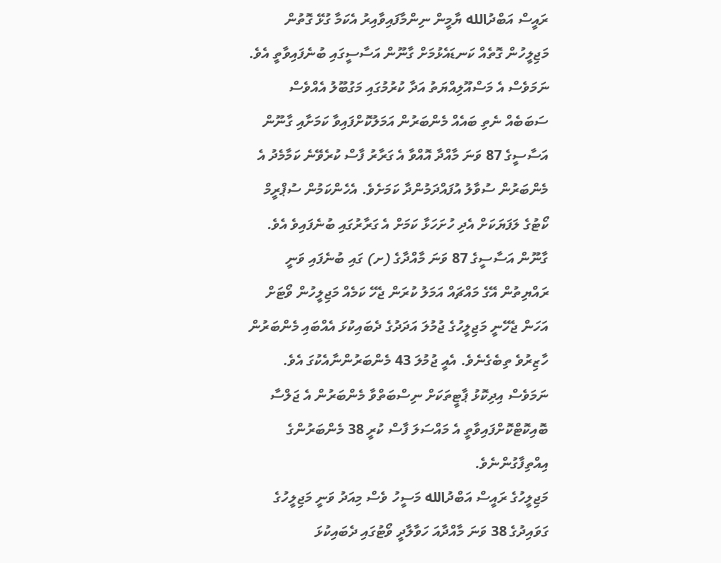ރައީސް އަބްދުالله ޔާމީން ނިންމާފައިވާއިރު އެކަމާ ގުޅޭ ގޮތުން މަޖިލީހުން ގޮތެއް ކަނޑައެޅުމަށް ގާނޫން އަސާސީގައި ބުނެފައިވާތީ އެވެ.
ނަމަވެސް އެ މަސްއޫލިއްޔަތު އަދާ ކުރުމުގައި މަގުބޫލު އެއްވެސް ސަބަބެއް ނެތި ބައެއް މެންބަރުން އަމަލުކޮށްފައިވާ ކަމަށާއި ގާނޫން އަސާސީގެ 87 ވަނަ މާއްދާ އޮއްވާ އެ ގަރާރު ފާސް ކުރެވޭނެ ކަމާމެދު އެ މެންބަރުން ސުވާލު އުފައްދަމުންދާ ކަމަށެވެ. އެހެންކަމުން ސުޕްރީމް ކޯޓުގެ ލަފަޔަކަށް އެދި ހުށަހަޅާ ކަމަށް އެ ގަރާރުގައި ބުނެފައިވެ އެވެ.
ގާނޫން އަސާސީގެ 87 ވަނަ މާއްދާގެ (ށ) ގައި ބުނެފައި ވަނީ ރައްޔިތުން އޭގެ މައްޗައް އަމަލު ކުރަން ޖެހޭ ކަމެއް މަޖިލީހުން ވޯޓަށް އަހަން ޖެހޭނީ މަޖިލީހުގެ ޖުމުލަ އަދަދުގެ ދެބައިކުޅަ އެއްބައި މެންބަރުން ހާޒިރުވެ ތިބެގެނެވެ. އެއީ ޖުމުލަ 43 މެންބަރުންނާއެކުގަ އެވެ. ނަމަވެސް އިދިކޮޅު ޕާޓީތަކަށް ނިސްބަތްވާ މެންބަރުން އެ ޖަލްސާ ބޮއިކޮޓްކޮށްފައިވާތީ އެ މައްސަލަ ފާސް ކުރީ 38 މެންބަރުންގެ އިއްތިފާގުންނެވެ.
މަޖިލީހުގެ ރައީސް އަބްދުالله މަސީހު ވެސް މިއަދު ވަނީ މަޖިލީހުގެ ގަވައިދުގެ 38 ވަނަ މާއްދާއަ ހަވާލާދީ ވޯޓުގައި ދެބައިކުޅަ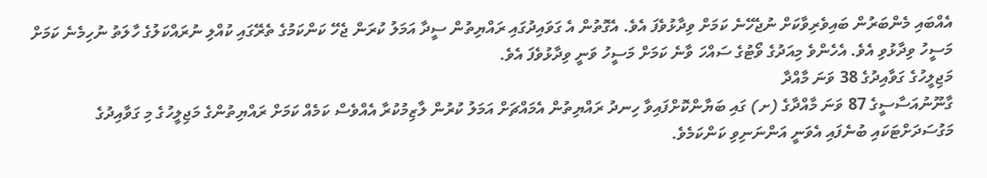އެއްބައި މެންބަރުން ބައިވެރިވާކަށް ނުޖެހޭނެ ކަމަށް ވިދާޅުވެފަ އެވެ. އެގޮތުން އެ ގަވައިދުގައި ރައްޔިތުން ސީދާ އަމަލު ކުރަން ޖެހޭ ކަންކަމުގެ ތެރޭގައި ކުއްލި ނުރައްކަލުގެ ހާލަތު ނުހިމެނެ ކަމަށް މަސީހު ވިދާޅުވި އެވެ. އެހެންވެ މިއަދުގެ ވޯޓުގެ ސައްހަ ވާނެ ކަމަށް މަސީހު ވަނީ ވިދާޅުވެފަ އެވެ.
މަޖިލީހުގެ ގަވާއިދުގެ 38 ވަނަ މާއްދާ
ގާނޫނުއަސާސީގެ 87 ވަނަ މާއްދާގެ (ށ) ގައި ބަޔާންކޮށްފައިވާ ހިނދު ރައްޔިތުން އެމައްޗަށް އަމަލު ކުރުން ލާޒިމުކުރާ އެއްވެސް ކަމެއް ކަމަށް ރައްޔިތުންގެ މަޖިލީހުގެ މި ގަވާއިދުގެ މަގުސަދަށްޓަކައި ބުނެފައި އެވަނީ އަންނަނިވި ކަންކަމެވެ.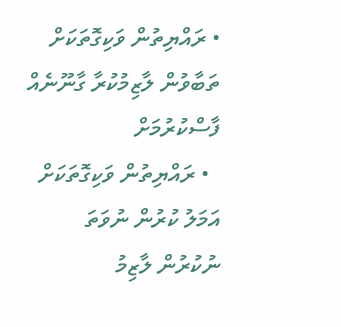• ރައްޔިތުން ވަކިގޮތަކަށް ތަބާވުން ލާޒިމުކުރާ ގާނޫނެއް ފާސްކުރުމަށް
  • ރައްޔިތުން ވަކިގޮތަކަށް އަމަލު ކުރުން ނުވަތަ ނުކުރުން ލާޒިމު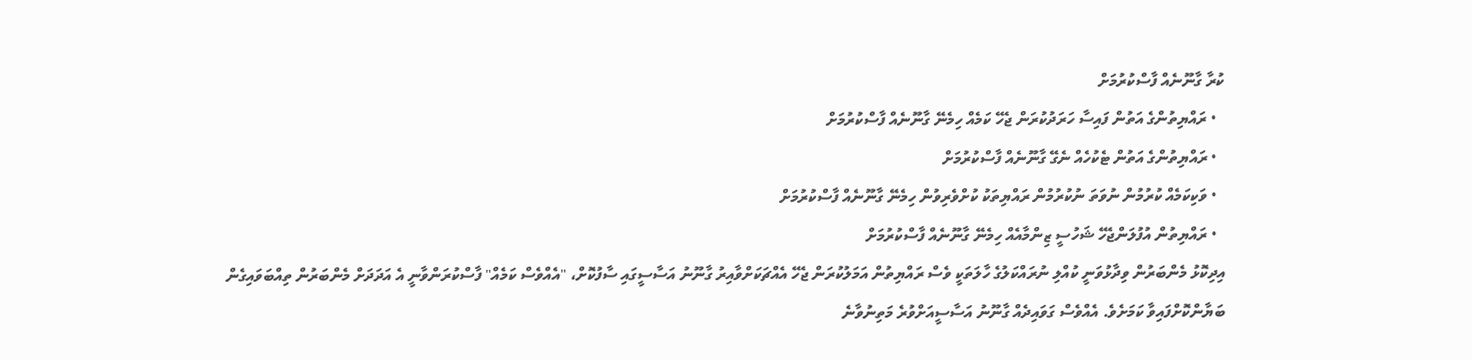ކުރާ ގާނޫނެއް ފާސްކުރުމަށް
  • ރައްޔިތުންގެ އަތުން ފައިސާ ހަރަދުކުރަން ޖެހޭ ކަމެއް ހިމެނޭ ގާނޫނެއް ފާސްކުރުމަށް
  • ރައްޔިތުންގެ އަތުން ޓެކުހެއް ނެގޭ ގާނޫނެއް ފާސްކުރުމަށް
  • ވަކިކަމެއް ކުރުމުން ނުވަތަ ނުކުރުމުން ރައްޔިތަކު ކުށްވެރިވުން ހިމެނޭ ގާނޫނެއް ފާސްކުރުމަށް
  • ރައްޔިތުން އުފުލަންޖެހޭ ޝަހުސީ ޒިންމާއެއް ހިމެނޭ ގާނޫނެއް ފާސްކުރުމަށް
އިދިކޮޅު މެންބަރުން ވިދާޅުވަނީ ކުއްލި ނުރައްކަލުގެ ހާލަތަކީ ވެސް ރައްޔިތުން އަމަލުކުރަން ޖެހޭ އެއްޗަކަށްވާއިރު ގާނޫނު އަސާސީގައި ސާފުކޮށް، "އެއްވެސް ކަމެއް" ފާސްކުރަންވާނީ އެ އަދަދަށް މެންބަރުން ތިއްބަވައިގެން ބަޔާންކޮށްފައިވާ ކަމަށެވެ. އެއްވެސް ގަވައިދެއް ގާނޫނު އަސާސީއަށްވުރެ މަތިނުވާނެ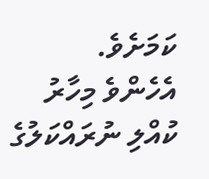ކަމަށެވެ.
އެހެންވެ މިހާރު ކުއްލި ނުރައްކަލުގެ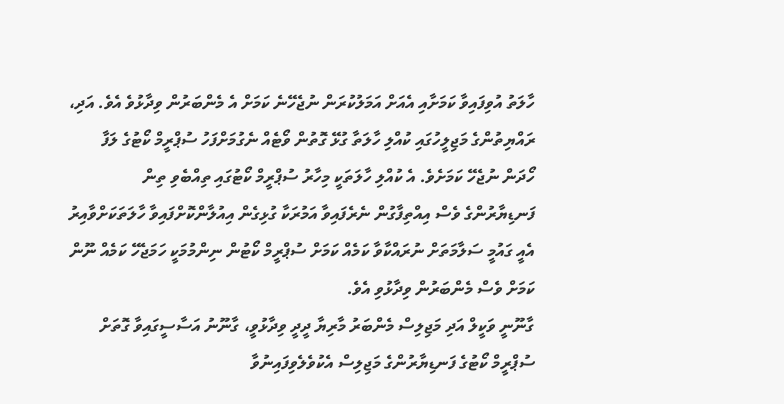ހާލަތު އުވިފައިވާ ކަމަށާއި އެއަށް އަމަލުކުރަން ނުޖެހޭނެ ކަމަށް އެ މެންބަރުން ވިދާޅުވެ އެވެ. އަދި، ރައްޔިތުންގެ މަޖިލީހުގައި ކުއްލި ހާލަތާ ގުޅޭ ގޮތުން ވޯޓެއް ނެގުމަށްފަހު ސުޕްރީމް ކޯޓުގެ ލަފާ ހޯދަން ނުޖެހޭ ކަމަށެވެ. އެ ކުއްލި ހާލަތަކީ މިހާރު ސުޕްރީމް ކޯޓުގައި ތިއްބެވި ތިން ފަނޑިޔާރުންގެ ވެސް އިއްތިފާގުން ނެރެފައިވާ އަމުރަކާ ގުޅިގެން އިއުލާންކޮށްފައިވާ ހާލަތަކަށްވާއިރު އެއީ ގައުމީ ސަލާމަތަށް ނުރައްކާވާ ކަމެއް ކަމަށް ސުޕްރީމް ކޯޓުން ނިންމުމަކީ ހަމަޖެހޭ ކަމެއް ނޫން ކަމަށް ވެސް މެންބަރުން ވިދާޅުވި އެވެ.
ގާނޫނީ ވަކީލް އަދި މަޖިލިސް މެންބަރު މާރިޔާ ދީދީ ވިދާޅުވީ، ގާނޫނު އަސާސީގައިވާ ގޮތަށް ސުޕްރީމް ކޯޓުގެ ފަނޑިޔާރުންގެ މަޖިލިސް އެކުވެލެވިފައިނުވާ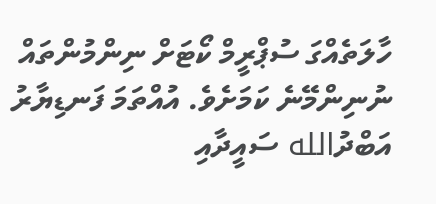ހާލަތެއްގަ ސުޕްރީމް ކޯޓަށް ނިންމުންތައް ނުނިންމޭނެ ކަމަށެވެ. އުއްތަމަ ފަނޑިޔާރު އަބްދުالله ސައީދާއި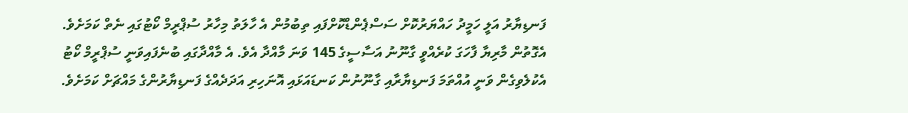ފަނޑިޔާރު އަލީ ހަމީދު ހައްޔަރުކޮށް ސަސްޕެންޑްކޮށްފައި ތިބުމުން އެ ހާލަތު މިހާރު ސުޕްރީމް ކޯޓުގައި ނެތް ކަމަށެވެ.
އެގޮތުން މާރިޔާ ފާހަގަ ކުރެއްވީ ގާނޫނު އަސާސީގެ 145 ވަނަ މާއްދާ އެވެ. އެ މާއްދާގައި ބުނެފައިވަނީ ސުޕްރީމް ކޯޓު އެކުލެވިގެން ވަނީ އުއްތަމަ ފަނޑިޔާރާއި ގާނޫނުން ކަނޑައަޅައި އޮނަހިރި އަދަދެއްގެ ފަނޑިޔާރުންގެ މައްޗަށް ކަމަށެވެ.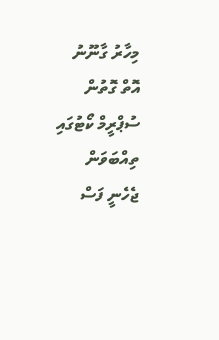މިހާރު ގާނޫނު އޮތް ގޮތުން ސުޕްރީމް ކޯޓުގައި ތިއްބަވަން ޖެހެނީ ފަސް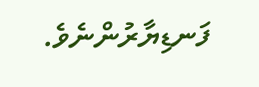ފަނޑިޔާރުންނެވެ.